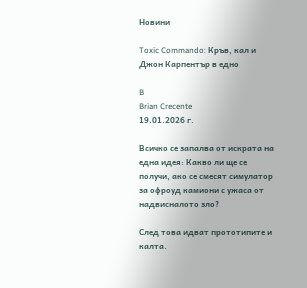Новини

Toxic Commando: Кръв, кал и Джон Карпентър в едно

B
Brian Crecente
19.01.2026 г.

Всичко се запалва от искрата на една идея: Какво ли ще се получи, ако се смесят симулатор за офроуд камиони с ужаса от надвисналото зло?

След това идват прототипите и калта.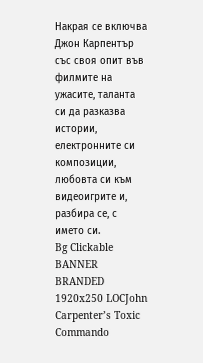Накрая се включва Джон Карпентър със своя опит във филмите на ужасите, таланта си да разказва истории, електронните си композиции, любовта си към видеоигрите и, разбира се, с името си.
Bg Clickable BANNER BRANDED 1920x250 LOCJohn Carpenter’s Toxic Commando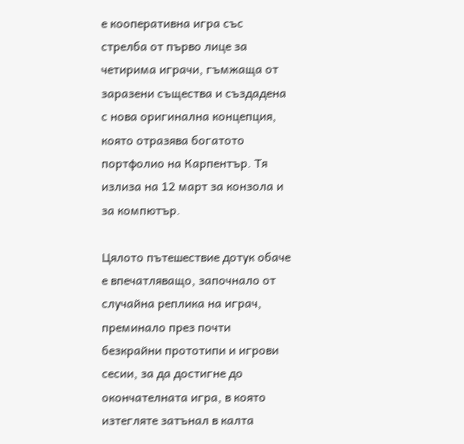е кооперативна игра със стрелба от първо лице за четирима играчи, гъмжаща от заразени същества и създадена с нова оригинална концепция, която отразява богатото портфолио на Карпентър. Тя излиза на 12 март за конзола и за компютър.

Цялото пътешествие дотук обаче е впечатляващо, започнало от случайна реплика на играч, преминало през почти безкрайни прототипи и игрови сесии, за да достигне до окончателната игра, в която изтегляте затънал в калта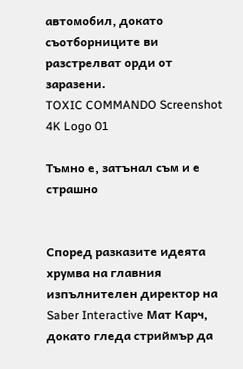автомобил, докато съотборниците ви разстрелват орди от заразени.
TOXIC COMMANDO Screenshot 4K Logo 01

Тъмно е, затънал съм и е страшно


Според разказите идеята хрумва на главния изпълнителен директор на Saber Interactive Мат Карч, докато гледа стриймър да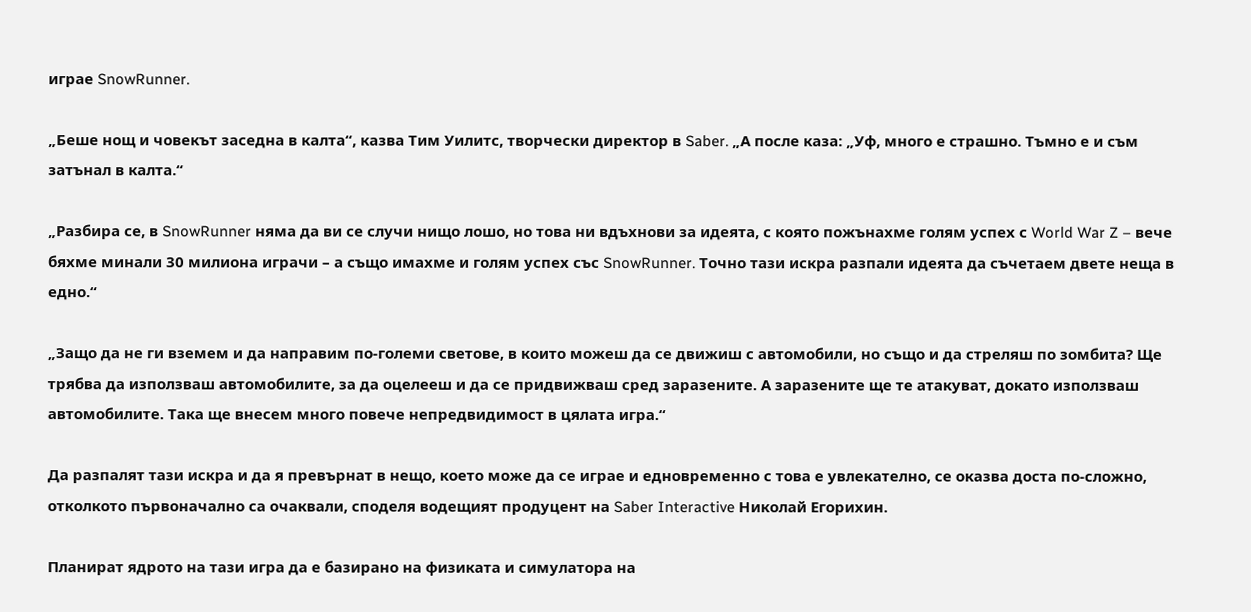играе SnowRunner.

„Беше нощ и човекът заседна в калта“, казва Тим Уилитс, творчески директор в Saber. „А после каза: „Уф, много е страшно. Тъмно е и съм затънал в калта.“

„Разбира се, в SnowRunner няма да ви се случи нищо лошо, но това ни вдъхнови за идеята, с която пожънахме голям успех с World War Z – вече бяхме минали 30 милиона играчи – а също имахме и голям успех със SnowRunner. Точно тази искра разпали идеята да съчетаем двете неща в едно.“

„Защо да не ги вземем и да направим по-големи светове, в които можеш да се движиш с автомобили, но също и да стреляш по зомбита? Ще трябва да използваш автомобилите, за да оцелееш и да се придвижваш сред заразените. А заразените ще те атакуват, докато използваш автомобилите. Така ще внесем много повече непредвидимост в цялата игра.“

Да разпалят тази искра и да я превърнат в нещо, което може да се играе и едновременно с това е увлекателно, се оказва доста по-сложно, отколкото първоначално са очаквали, споделя водещият продуцент на Saber Interactive Николай Егорихин.

Планират ядрото на тази игра да е базирано на физиката и симулатора на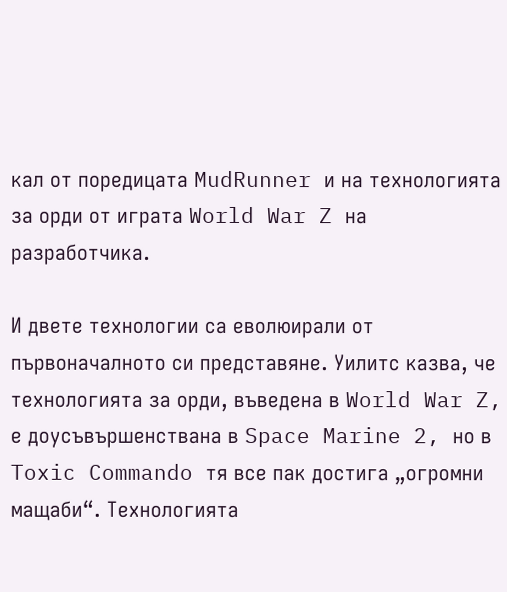кал от поредицата MudRunner и на технологията за орди от играта World War Z на разработчика.

И двете технологии са еволюирали от първоначалното си представяне. Уилитс казва, че технологията за орди, въведена в World War Z, е доусъвършенствана в Space Marine 2, но в Toxic Commando тя все пак достига „огромни мащаби“. Технологията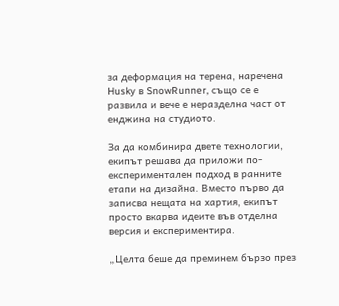за деформация на терена, наречена Husky в SnowRunner, също се е развила и вече е неразделна част от енджина на студиото.

За да комбинира двете технологии, екипът решава да приложи по-експериментален подход в ранните етапи на дизайна. Вместо първо да записва нещата на хартия, екипът просто вкарва идеите във отделна версия и експериментира.

„Целта беше да преминем бързо през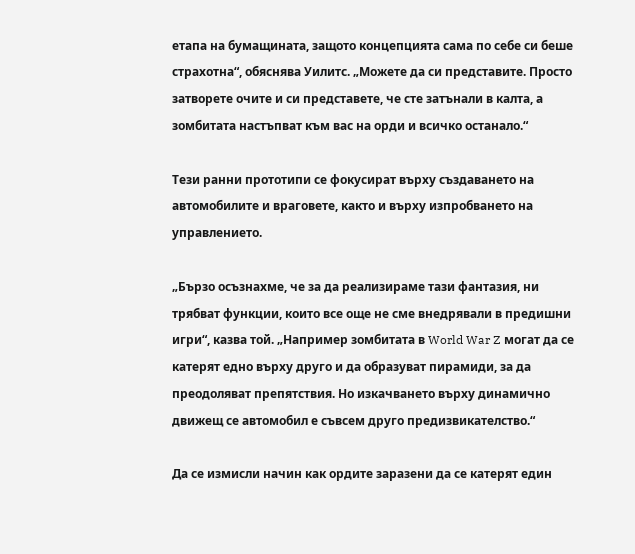етапа на бумащината, защото концепцията сама по себе си беше страхотна“, обяснява Уилитс. „Можете да си представите. Просто затворете очите и си представете, че сте затънали в калта, а зомбитата настъпват към вас на орди и всичко останало.“

Тези ранни прототипи се фокусират върху създаването на автомобилите и враговете, както и върху изпробването на управлението.

„Бързо осъзнахме, че за да реализираме тази фантазия, ни трябват функции, които все още не сме внедрявали в предишни игри“, казва той. „Например зомбитата в World War Z могат да се катерят едно върху друго и да образуват пирамиди, за да преодоляват препятствия. Но изкачването върху динамично движещ се автомобил е съвсем друго предизвикателство.“

Да се измисли начин как ордите заразени да се катерят един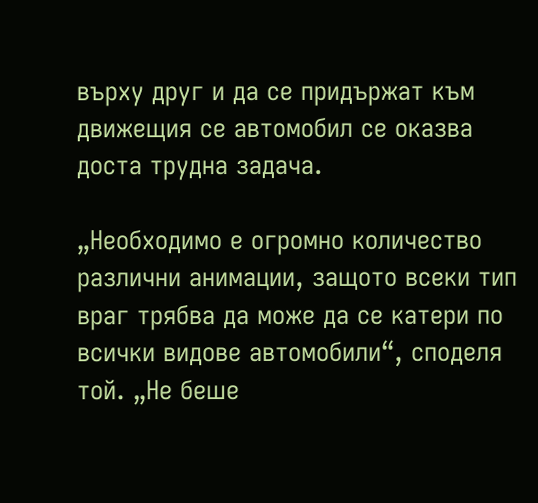върху друг и да се придържат към движещия се автомобил се оказва доста трудна задача.

„Необходимо е огромно количество различни анимации, защото всеки тип враг трябва да може да се катери по всички видове автомобили“, споделя той. „Не беше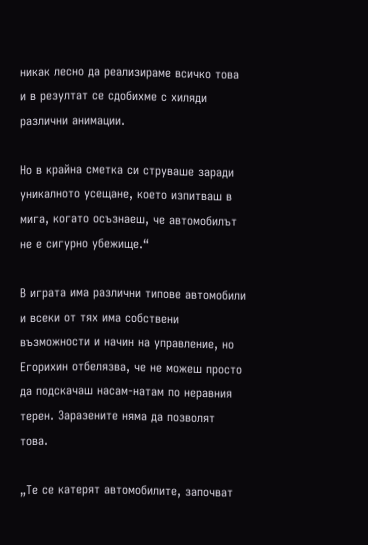никак лесно да реализираме всичко това и в резултат се сдобихме с хиляди различни анимации.

Но в крайна сметка си струваше заради уникалното усещане, което изпитваш в мига, когато осъзнаеш, че автомобилът не е сигурно убежище.“

В играта има различни типове автомобили и всеки от тях има собствени възможности и начин на управление, но Егорихин отбелязва, че не можеш просто да подскачаш насам-натам по неравния терен. Заразените няма да позволят това.

„Те се катерят автомобилите, започват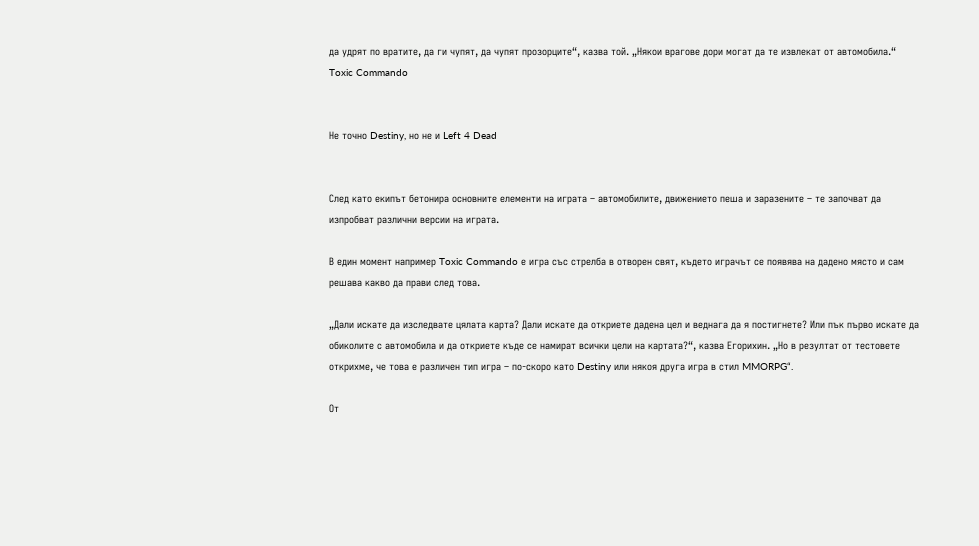да удрят по вратите, да ги чупят, да чупят прозорците“, казва той. „Някои врагове дори могат да те извлекат от автомобила.“
Toxic Commando


Не точно Destiny, но не и Left 4 Dead


След като екипът бетонира основните елементи на играта – автомобилите, движението пеша и заразените – те започват да изпробват различни версии на играта.

В един момент например Toxic Commando е игра със стрелба в отворен свят, където играчът се появява на дадено място и сам решава какво да прави след това.

„Дали искате да изследвате цялата карта? Дали искате да откриете дадена цел и веднага да я постигнете? Или пък първо искате да обиколите с автомобила и да откриете къде се намират всички цели на картата?“, казва Егорихин. „Но в резултат от тестовете открихме, че това е различен тип игра – по-скоро като Destiny или някоя друга игра в стил MMORPG“.

От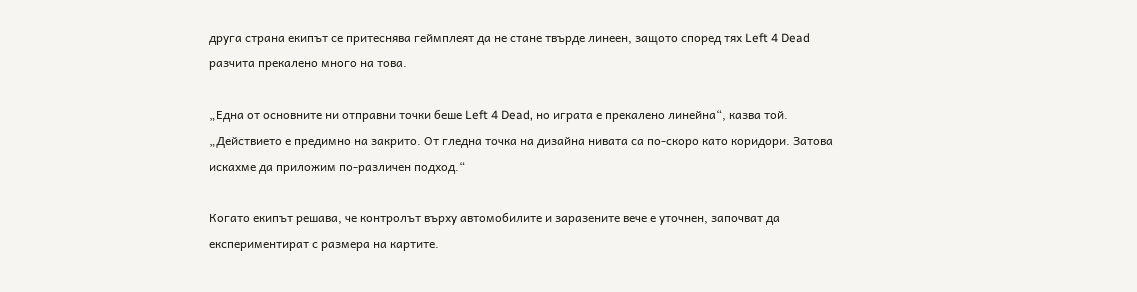друга страна екипът се притеснява геймплеят да не стане твърде линеен, защото според тях Left 4 Dead разчита прекалено много на това.

„Една от основните ни отправни точки беше Left 4 Dead, но играта е прекалено линейна“, казва той. „Действието е предимно на закрито. От гледна точка на дизайна нивата са по-скоро като коридори. Затова искахме да приложим по-различен подход.“

Когато екипът решава, че контролът върху автомобилите и заразените вече е уточнен, започват да експериментират с размера на картите.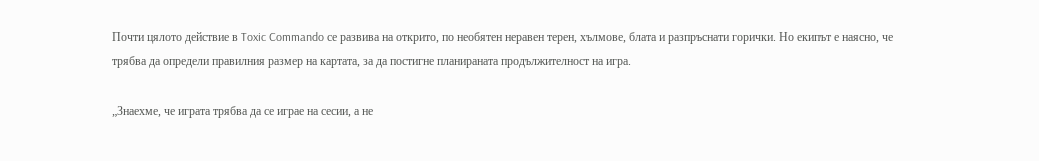Почти цялото действие в Toxic Commando се развива на открито, по необятен неравен терен, хълмове, блата и разпръснати горички. Но екипът е наясно, че трябва да определи правилния размер на картата, за да постигне планираната продължителност на игра.

„Знаехме, че играта трябва да се играе на сесии, а не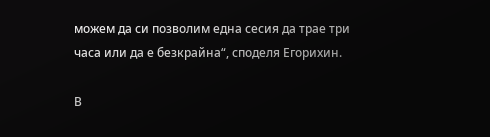можем да си позволим една сесия да трае три часа или да е безкрайна“, споделя Егорихин.

В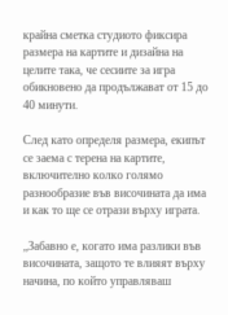крайна сметка студиото фиксира размера на картите и дизайна на целите така, че сесиите за игра обикновено да продължават от 15 до 40 минути.

След като определя размера, екипът се заема с терена на картите, включително колко голямо разнообразие във височината да има и как то ще се отрази върху играта.

„Забавно е, когато има разлики във височината, защото те влияят върху начина, по който управляваш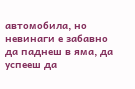автомобила, но невинаги е забавно да паднеш в яма, да успееш да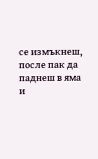се измъкнеш, после пак да паднеш в яма и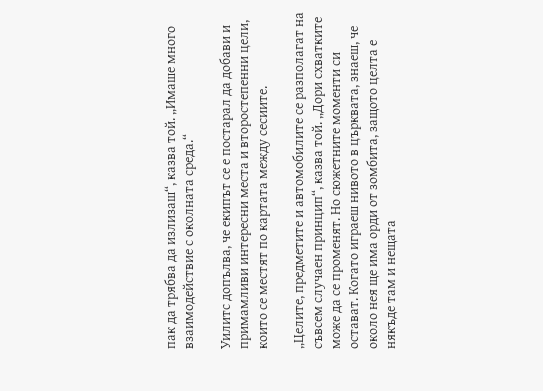пак да трябва да излизаш“, казва той. „Имаше много взаимодействие с околната среда.“

Уилитс допълва, че екипът се е постарал да добави и примамливи интересни места и второстепенни цели, които се местят по картата между сесиите.

„Целите, предметите и автомобилите се разполагат на съвсем случаен принцип“, казва той. „Дори схватките може да се променят. Но сюжетните моменти си остават. Когато играеш нивото в църквата, знаеш, че около нея ще има орди от зомбита, защото целта е някъде там и нещата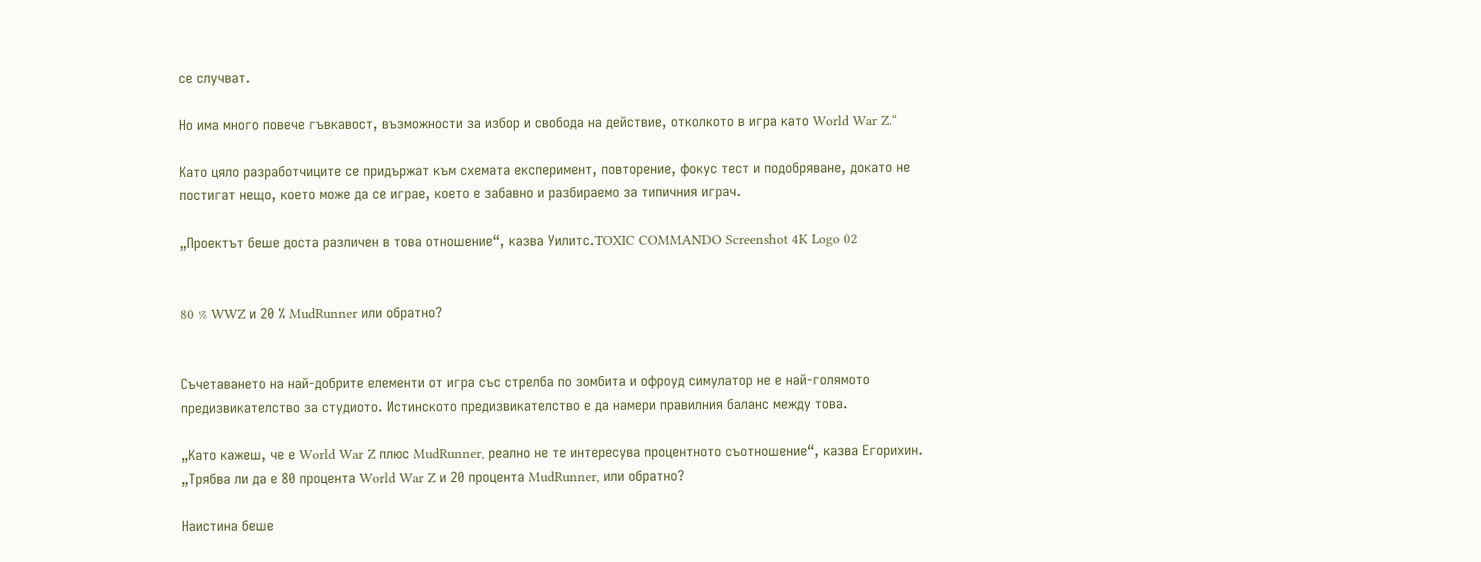се случват.

Но има много повече гъвкавост, възможности за избор и свобода на действие, отколкото в игра като World War Z.“

Като цяло разработчиците се придържат към схемата експеримент, повторение, фокус тест и подобряване, докато не постигат нещо, което може да се играе, което е забавно и разбираемо за типичния играч.

„Проектът беше доста различен в това отношение“, казва Уилитс.TOXIC COMMANDO Screenshot 4K Logo 02


80 % WWZ и 20 % MudRunner или обратно?


Съчетаването на най-добрите елементи от игра със стрелба по зомбита и офроуд симулатор не е най-голямото предизвикателство за студиото. Истинското предизвикателство е да намери правилния баланс между това.

„Като кажеш, че е World War Z плюс MudRunner, реално не те интересува процентното съотношение“, казва Егорихин. „Трябва ли да е 80 процента World War Z и 20 процента MudRunner, или обратно?

Наистина беше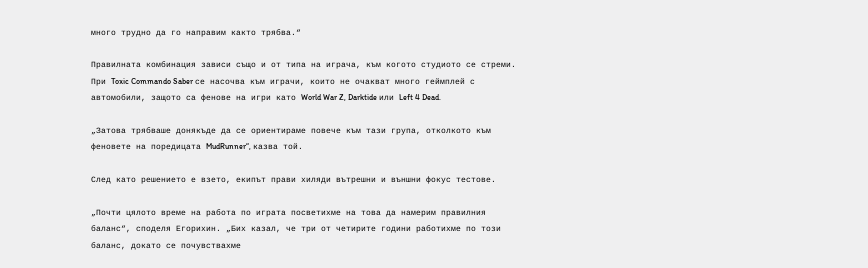много трудно да го направим както трябва.“

Правилната комбинация зависи също и от типа на играча, към когото студиото се стреми. При Toxic Commando Saber се насочва към играчи, които не очакват много геймплей с автомобили, защото са фенове на игри като World War Z, Darktide или Left 4 Dead.

„Затова трябваше донякъде да се ориентираме повече към тази група, отколкото към феновете на поредицата MudRunner“, казва той.

След като решението е взето, екипът прави хиляди вътрешни и външни фокус тестове.

„Почти цялото време на работа по играта посветихме на това да намерим правилния баланс“, споделя Егорихин. „Бих казал, че три от четирите години работихме по този баланс, докато се почувствахме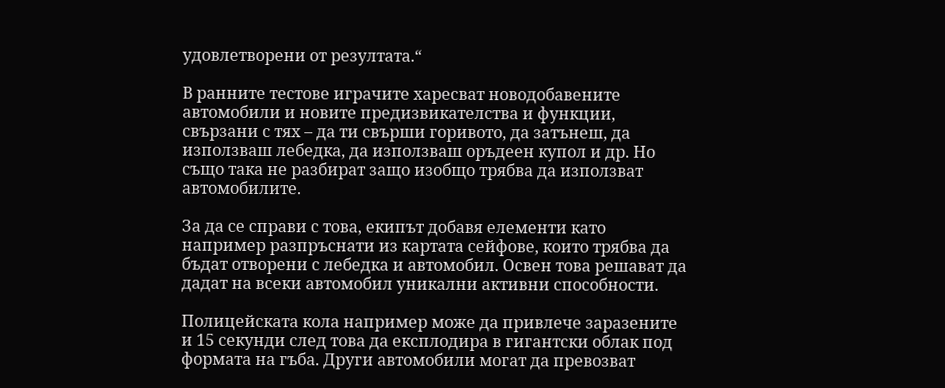удовлетворени от резултата.“

В ранните тестове играчите харесват новодобавените автомобили и новите предизвикателства и функции, свързани с тях – да ти свърши горивото, да затънеш, да използваш лебедка, да използваш оръдеен купол и др. Но също така не разбират защо изобщо трябва да използват автомобилите.

За да се справи с това, екипът добавя елементи като например разпръснати из картата сейфове, които трябва да бъдат отворени с лебедка и автомобил. Освен това решават да дадат на всеки автомобил уникални активни способности.

Полицейската кола например може да привлече заразените и 15 секунди след това да експлодира в гигантски облак под формата на гъба. Други автомобили могат да превозват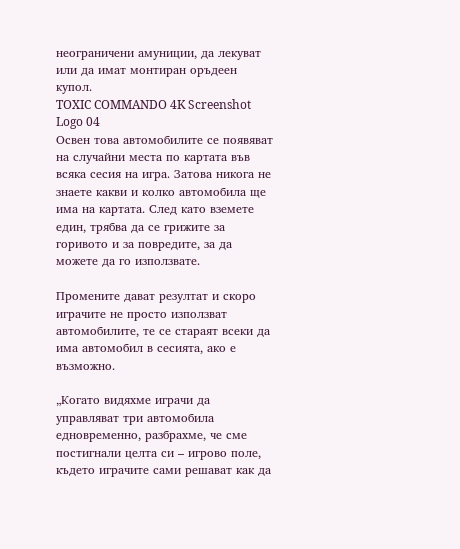неограничени амуниции, да лекуват или да имат монтиран оръдеен купол.
TOXIC COMMANDO 4K Screenshot Logo 04
Освен това автомобилите се появяват на случайни места по картата във всяка сесия на игра. Затова никога не знаете какви и колко автомобила ще има на картата. След като вземете един, трябва да се грижите за горивото и за повредите, за да можете да го използвате.

Промените дават резултат и скоро играчите не просто използват автомобилите, те се стараят всеки да има автомобил в сесията, ако е възможно.

„Когато видяхме играчи да управляват три автомобила едновременно, разбрахме, че сме постигнали целта си – игрово поле, където играчите сами решават как да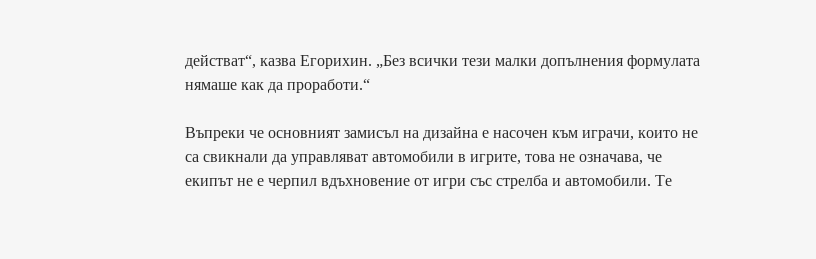действат“, казва Егорихин. „Без всички тези малки допълнения формулата нямаше как да проработи.“

Въпреки че основният замисъл на дизайна е насочен към играчи, които не са свикнали да управляват автомобили в игрите, това не означава, че екипът не е черпил вдъхновение от игри със стрелба и автомобили. Те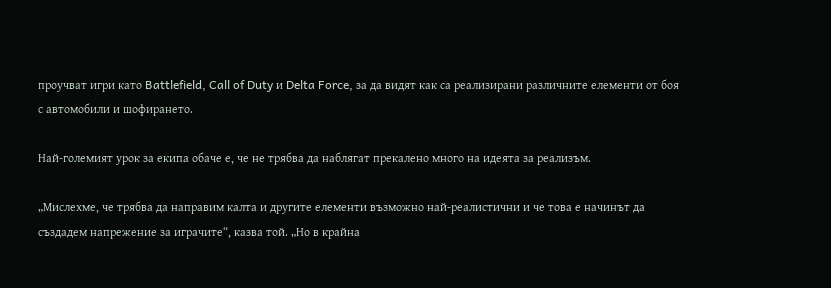проучват игри като Battlefield, Call of Duty и Delta Force, за да видят как са реализирани различните елементи от боя с автомобили и шофирането.

Най-големият урок за екипа обаче е, че не трябва да наблягат прекалено много на идеята за реализъм.

„Мислехме, че трябва да направим калта и другите елементи възможно най-реалистични и че това е начинът да създадем напрежение за играчите“, казва той. „Но в крайна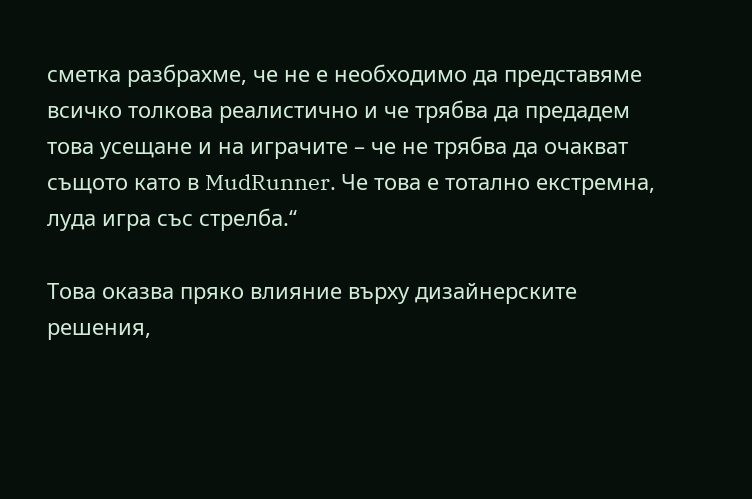сметка разбрахме, че не е необходимо да представяме всичко толкова реалистично и че трябва да предадем това усещане и на играчите – че не трябва да очакват същото като в MudRunner. Че това е тотално екстремна, луда игра със стрелба.“

Това оказва пряко влияние върху дизайнерските решения,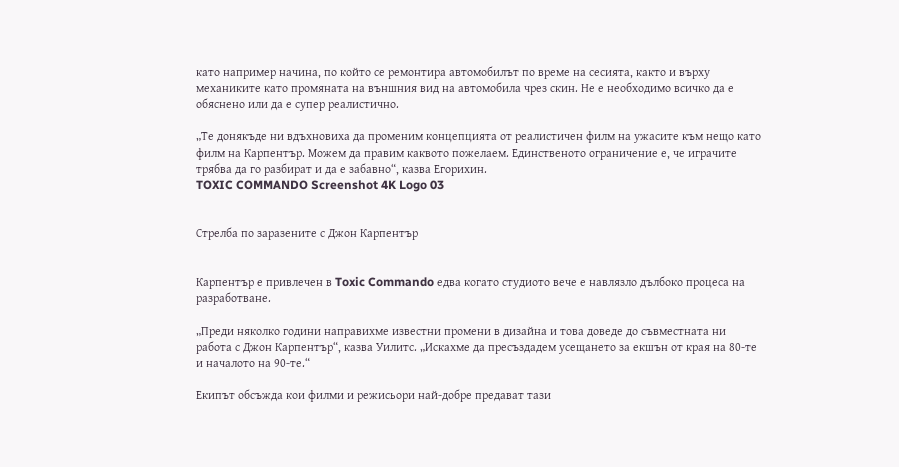като например начина, по който се ремонтира автомобилът по време на сесията, както и върху механиките като промяната на външния вид на автомобила чрез скин. Не е необходимо всичко да е обяснено или да е супер реалистично.

„Те донякъде ни вдъхновиха да променим концепцията от реалистичен филм на ужасите към нещо като филм на Карпентър. Можем да правим каквото пожелаем. Единственото ограничение е, че играчите трябва да го разбират и да е забавно“, казва Егорихин.
TOXIC COMMANDO Screenshot 4K Logo 03


Стрелба по заразените с Джон Карпентър


Карпентър е привлечен в Toxic Commando едва когато студиото вече е навлязло дълбоко процеса на разработване.

„Преди няколко години направихме известни промени в дизайна и това доведе до съвместната ни работа с Джон Карпентър“, казва Уилитс. „Искахме да пресъздадем усещането за екшън от края на 80-те и началото на 90-те.“

Екипът обсъжда кои филми и режисьори най-добре предават тази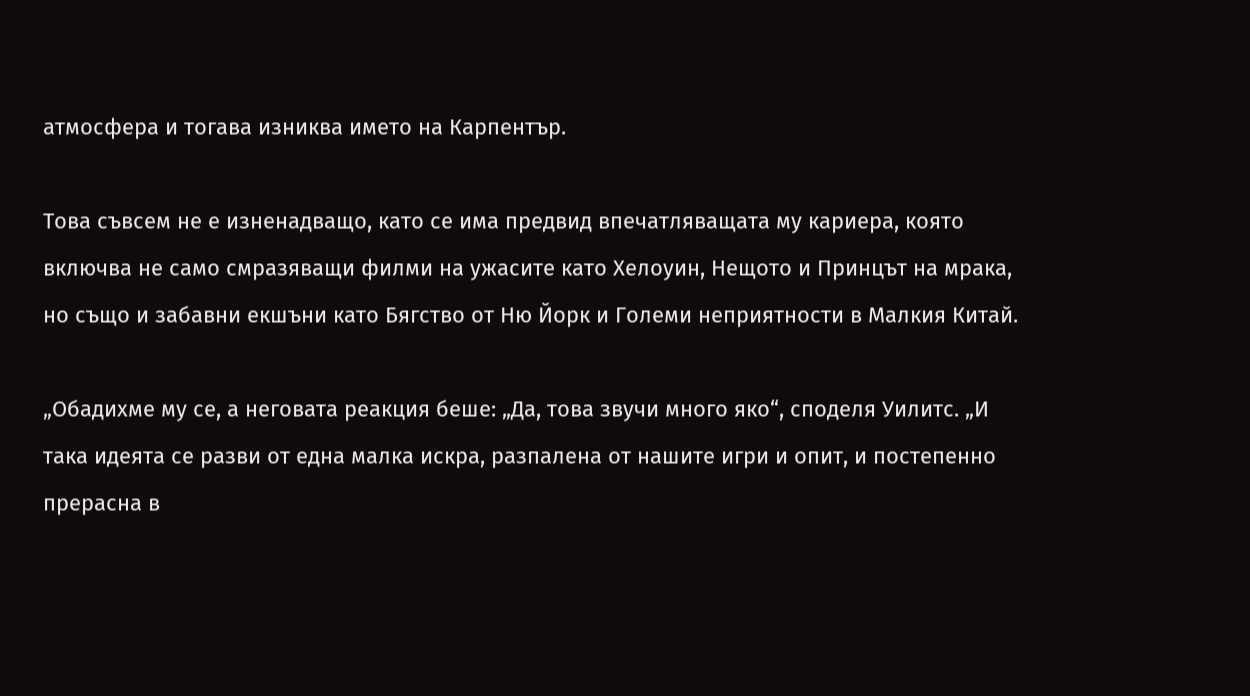атмосфера и тогава изниква името на Карпентър.

Това съвсем не е изненадващо, като се има предвид впечатляващата му кариера, която включва не само смразяващи филми на ужасите като Хелоуин, Нещото и Принцът на мрака, но също и забавни екшъни като Бягство от Ню Йорк и Големи неприятности в Малкия Китай.

„Обадихме му се, а неговата реакция беше: „Да, това звучи много яко“, споделя Уилитс. „И така идеята се разви от една малка искра, разпалена от нашите игри и опит, и постепенно прерасна в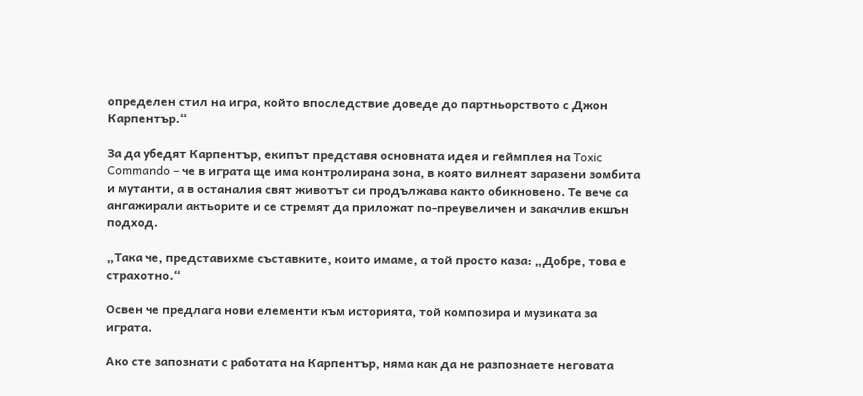определен стил на игра, който впоследствие доведе до партньорството с Джон Карпентър.“

За да убедят Карпентър, екипът представя основната идея и геймплея на Toxic Commando – че в играта ще има контролирана зона, в която вилнеят заразени зомбита и мутанти, а в останалия свят животът си продължава както обикновено. Те вече са ангажирали актьорите и се стремят да приложат по-преувеличен и закачлив екшън подход.

„Така че, представихме съставките, които имаме, а той просто каза: „Добре, това е страхотно.“

Освен че предлага нови елементи към историята, той композира и музиката за играта.

Ако сте запознати с работата на Карпентър, няма как да не разпознаете неговата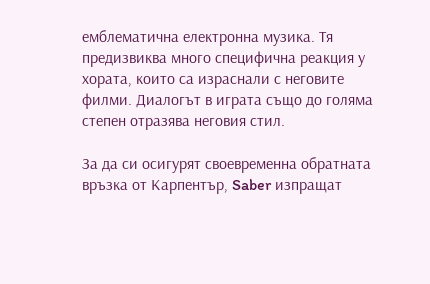емблематична електронна музика. Тя предизвиква много специфична реакция у хората, които са израснали с неговите филми. Диалогът в играта също до голяма степен отразява неговия стил.

За да си осигурят своевременна обратната връзка от Карпентър, Saber изпращат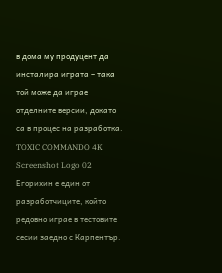в дома му продуцент да инсталира играта – така той може да играе отделните версии, докато са в процес на разработка.
TOXIC COMMANDO 4K Screenshot Logo 02
Егорихин е един от разработчиците, който редовно играе в тестовите сесии заедно с Карпентър.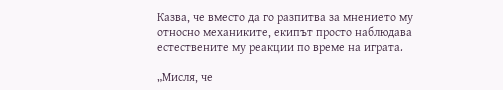Казва, че вместо да го разпитва за мнението му относно механиките, екипът просто наблюдава естествените му реакции по време на играта.

„Мисля, че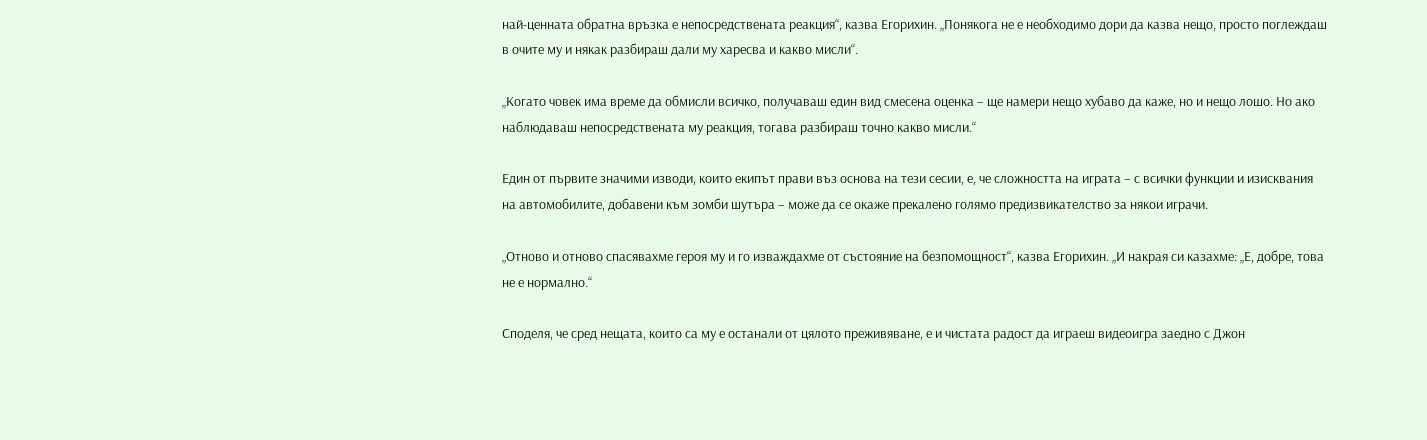най-ценната обратна връзка е непосредствената реакция“, казва Егорихин. „Понякога не е необходимо дори да казва нещо, просто поглеждаш в очите му и някак разбираш дали му харесва и какво мисли“.

„Когато човек има време да обмисли всичко, получаваш един вид смесена оценка – ще намери нещо хубаво да каже, но и нещо лошо. Но ако наблюдаваш непосредствената му реакция, тогава разбираш точно какво мисли.“

Един от първите значими изводи, които екипът прави въз основа на тези сесии, е, че сложността на играта – с всички функции и изисквания на автомобилите, добавени към зомби шутъра – може да се окаже прекалено голямо предизвикателство за някои играчи.

„Отново и отново спасявахме героя му и го изваждахме от състояние на безпомощност“, казва Егорихин. „И накрая си казахме: „Е, добре, това не е нормално.“

Споделя, че сред нещата, които са му е останали от цялото преживяване, е и чистата радост да играеш видеоигра заедно с Джон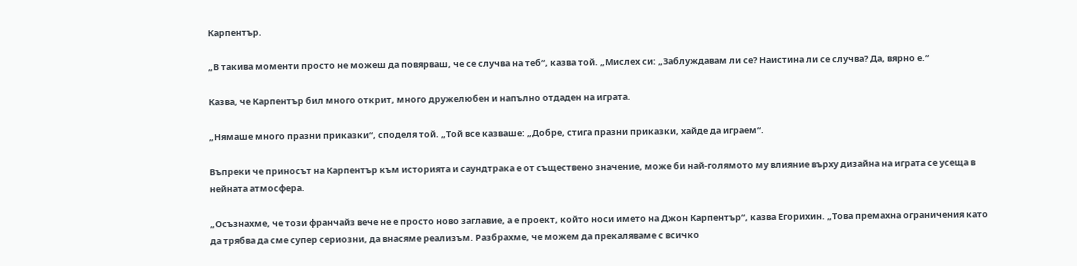Карпентър.

„В такива моменти просто не можеш да повярваш, че се случва на теб“, казва той. „Мислех си: „Заблуждавам ли се? Наистина ли се случва? Да, вярно е.“

Казва, че Карпентър бил много открит, много дружелюбен и напълно отдаден на играта.

„Нямаше много празни приказки“, споделя той. „Той все казваше: „Добре, стига празни приказки, хайде да играем“.

Въпреки че приносът на Карпентър към историята и саундтрака е от съществено значение, може би най-голямото му влияние върху дизайна на играта се усеща в нейната атмосфера.

„Осъзнахме, че този франчайз вече не е просто ново заглавие, а е проект, който носи името на Джон Карпентър“, казва Егорихин. „Това премахна ограничения като да трябва да сме супер сериозни, да внасяме реализъм. Разбрахме, че можем да прекаляваме с всичко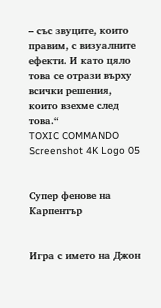– със звуците, които правим, с визуалните ефекти. И като цяло това се отрази върху всички решения, които взехме след това.“
TOXIC COMMANDO Screenshot 4K Logo 05


Супер фенове на Карпентър


Игра с името на Джон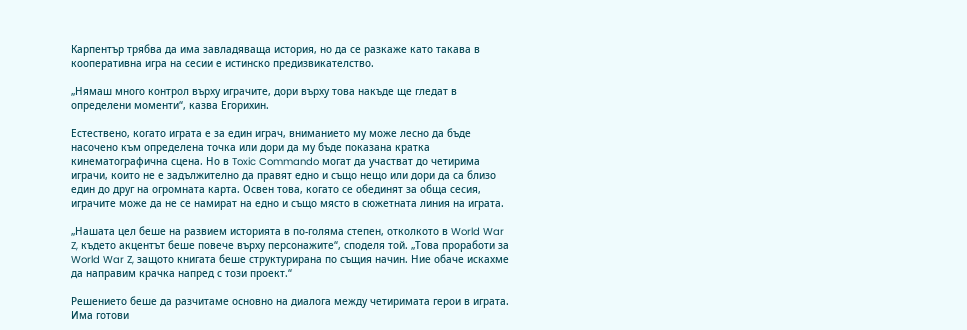Карпентър трябва да има завладяваща история, но да се разкаже като такава в кооперативна игра на сесии е истинско предизвикателство.

„Нямаш много контрол върху играчите, дори върху това накъде ще гледат в определени моменти“, казва Егорихин.

Естествено, когато играта е за един играч, вниманието му може лесно да бъде насочено към определена точка или дори да му бъде показана кратка кинематографична сцена. Но в Toxic Commando могат да участват до четирима играчи, които не е задължително да правят едно и също нещо или дори да са близо един до друг на огромната карта. Освен това, когато се обединят за обща сесия, играчите може да не се намират на едно и също място в сюжетната линия на играта.

„Нашата цел беше на развием историята в по-голяма степен, отколкото в World War Z, където акцентът беше повече върху персонажите“, споделя той. „Това проработи за World War Z, защото книгата беше структурирана по същия начин. Ние обаче искахме да направим крачка напред с този проект.“

Решението беше да разчитаме основно на диалога между четиримата герои в играта. Има готови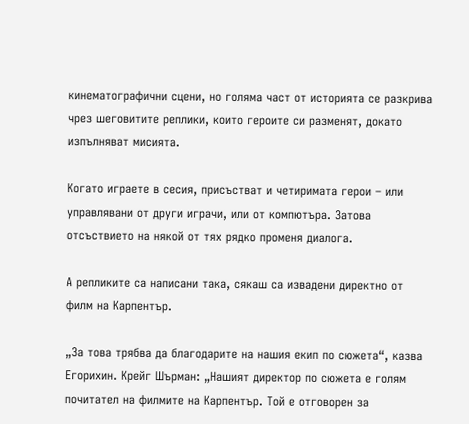кинематографични сцени, но голяма част от историята се разкрива чрез шеговитите реплики, които героите си разменят, докато изпълняват мисията.

Когато играете в сесия, присъстват и четиримата герои – или управлявани от други играчи, или от компютъра. Затова отсъствието на някой от тях рядко променя диалога.

А репликите са написани така, сякаш са извадени директно от филм на Карпентър.

„За това трябва да благодарите на нашия екип по сюжета“, казва Егорихин. Крейг Шърман: „Нашият директор по сюжета е голям почитател на филмите на Карпентър. Той е отговорен за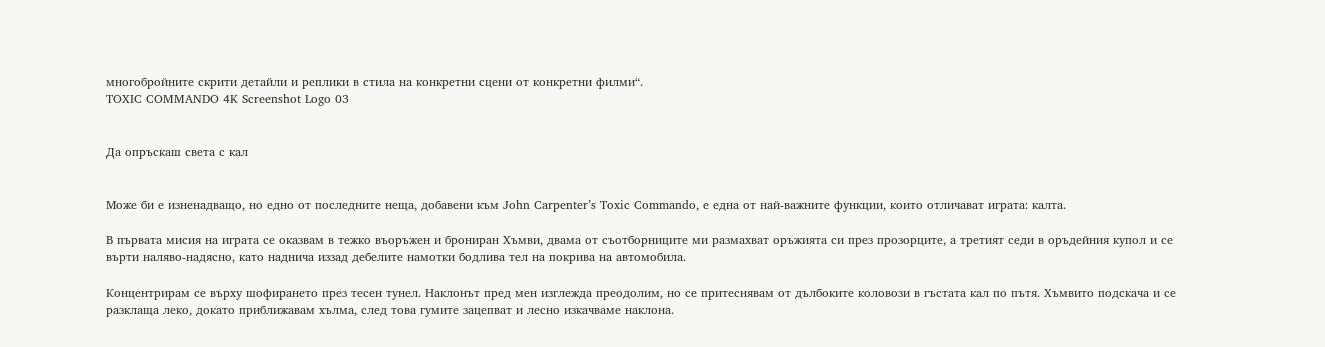многобройните скрити детайли и реплики в стила на конкретни сцени от конкретни филми“.
TOXIC COMMANDO 4K Screenshot Logo 03


Да опръскаш света с кал


Може би е изненадващо, но едно от последните неща, добавени към John Carpenter’s Toxic Commando, е една от най-важните функции, които отличават играта: калта.

В първата мисия на играта се оказвам в тежко въоръжен и брониран Хъмви, двама от съотборниците ми размахват оръжията си през прозорците, а третият седи в оръдейния купол и се върти наляво-надясно, като наднича иззад дебелите намотки бодлива тел на покрива на автомобила.

Концентрирам се върху шофирането през тесен тунел. Наклонът пред мен изглежда преодолим, но се притеснявам от дълбоките коловози в гъстата кал по пътя. Хъмвито подскача и се разклаща леко, докато приближавам хълма, след това гумите зацепват и лесно изкачваме наклона.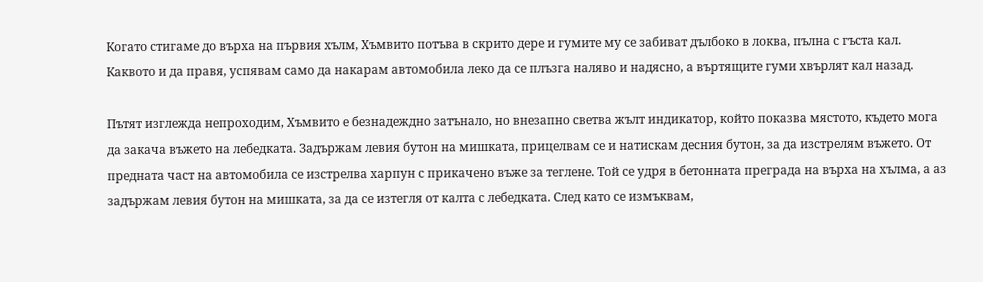Когато стигаме до върха на първия хълм, Хъмвито потъва в скрито дере и гумите му се забиват дълбоко в локва, пълна с гъста кал. Каквото и да правя, успявам само да накарам автомобила леко да се плъзга наляво и надясно, а въртящите гуми хвърлят кал назад.

Пътят изглежда непроходим, Хъмвито е безнадеждно затънало, но внезапно светва жълт индикатор, който показва мястото, където мога да закача въжето на лебедката. Задържам левия бутон на мишката, прицелвам се и натискам десния бутон, за да изстрелям въжето. От предната част на автомобила се изстрелва харпун с прикачено въже за теглене. Той се удря в бетонната преграда на върха на хълма, а аз задържам левия бутон на мишката, за да се изтегля от калта с лебедката. След като се измъквам,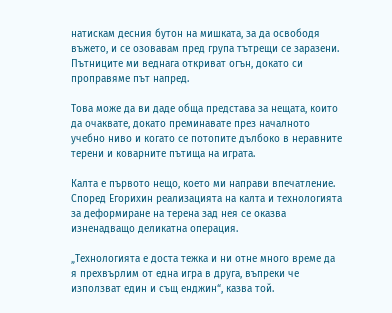натискам десния бутон на мишката, за да освободя въжето, и се озовавам пред група тътрещи се заразени. Пътниците ми веднага откриват огън, докато си проправяме път напред.

Това може да ви даде обща представа за нещата, които да очаквате, докато преминавате през началното учебно ниво и когато се потопите дълбоко в неравните терени и коварните пътища на играта.

Калта е първото нещо, което ми направи впечатление. Според Егорихин реализацията на калта и технологията за деформиране на терена зад нея се оказва изненадващо деликатна операция.

„Технологията е доста тежка и ни отне много време да я прехвърлим от една игра в друга, въпреки че използват един и същ енджин“, казва той.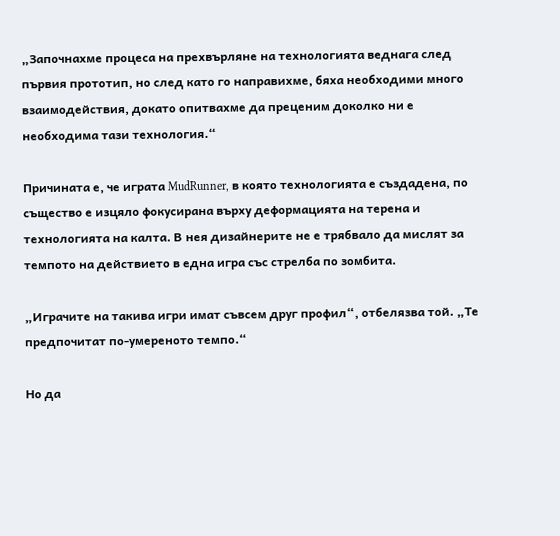„Започнахме процеса на прехвърляне на технологията веднага след първия прототип, но след като го направихме, бяха необходими много взаимодействия, докато опитвахме да преценим доколко ни е необходима тази технология.“

Причината е, че играта MudRunner, в която технологията е създадена, по същество е изцяло фокусирана върху деформацията на терена и технологията на калта. В нея дизайнерите не е трябвало да мислят за темпото на действието в една игра със стрелба по зомбита.

„Играчите на такива игри имат съвсем друг профил“, отбелязва той. „Те предпочитат по-умереното темпо.“

Но да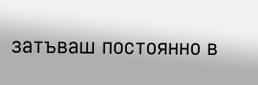затъваш постоянно в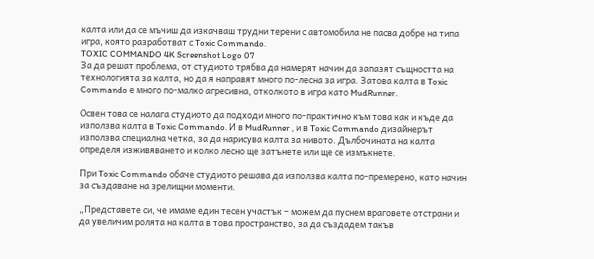калта или да се мъчиш да изкачваш трудни терени с автомобила не пасва добре на типа игра, която разработват с Toxic Commando.
TOXIC COMMANDO 4K Screenshot Logo 07
За да решат проблема, от студиото трябва да намерят начин да запазят същността на технологията за калта, но да я направят много по-лесна за игра. Затова калта в Toxic Commando е много по-малко агресивна, отколкото в игра като MudRunner.

Освен това се налага студиото да подходи много по-практично към това как и къде да използва калта в Toxic Commando. И в MudRunner , и в Toxic Commando дизайнерът използва специална четка, за да нарисува калта за нивото. Дълбочината на калта определя изживяването и колко лесно ще затънете или ще се измъкнете.

При Toxic Commando обаче студиото решава да използва калта по-премерено, като начин за създаване на зрелищни моменти.

„Представете си, че имаме един тесен участък – можем да пуснем враговете отстрани и да увеличим ролята на калта в това пространство, за да създадем такъв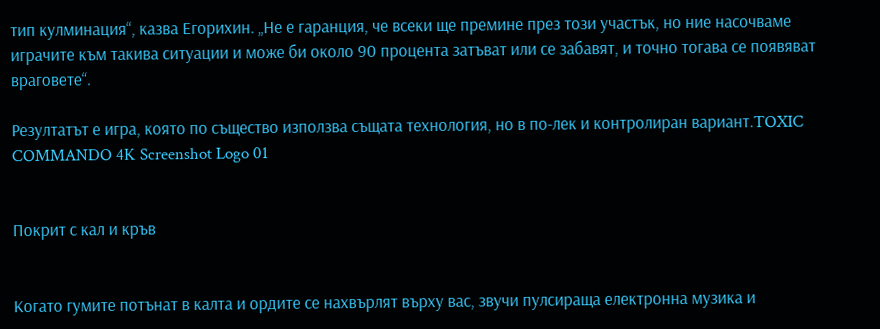тип кулминация“, казва Егорихин. „Не е гаранция, че всеки ще премине през този участък, но ние насочваме играчите към такива ситуации и може би около 90 процента затъват или се забавят, и точно тогава се появяват враговете“.

Резултатът е игра, която по същество използва същата технология, но в по-лек и контролиран вариант.TOXIC COMMANDO 4K Screenshot Logo 01


Покрит с кал и кръв


Когато гумите потънат в калта и ордите се нахвърлят върху вас, звучи пулсираща електронна музика и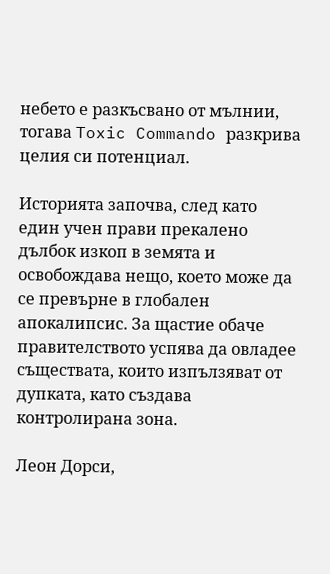небето е разкъсвано от мълнии, тогава Toxic Commando разкрива целия си потенциал.

Историята започва, след като един учен прави прекалено дълбок изкоп в земята и освобождава нещо, което може да се превърне в глобален апокалипсис. За щастие обаче правителството успява да овладее съществата, които изпълзяват от дупката, като създава контролирана зона.

Леон Дорси,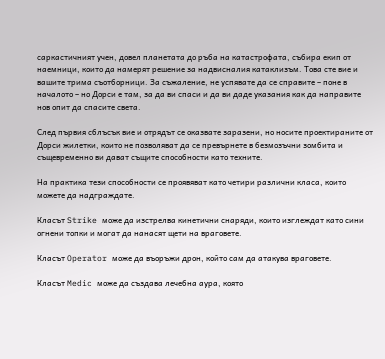саркастичният учен, довел планетата до ръба на катастрофата, събира екип от наемници, които да намерят решение за надвисналия катаклизъм. Това сте вие и вашите трима съотборници. За съжаление, не успявате да се справите – поне в началото – но Дорси е там, за да ви спаси и да ви даде указания как да направите нов опит да спасите света.

След първия сблъсък вие и отрядът се оказвате заразени, но носите проектираните от Дорси жилетки, които не позволяват да се превърнете в безмозъчни зомбита и същевременно ви дават същите способности като техните.

На практика тези способности се проявяват като четири различни класа, които можете да надграждате.

Класът Strike може да изстрелва кинетични снаряди, които изглеждат като сини огнени топки и могат да нанасят щети на враговете.

Класът Operator може да въоръжи дрон, който сам да атакува враговете.

Класът Medic може да създава лечебна аура, която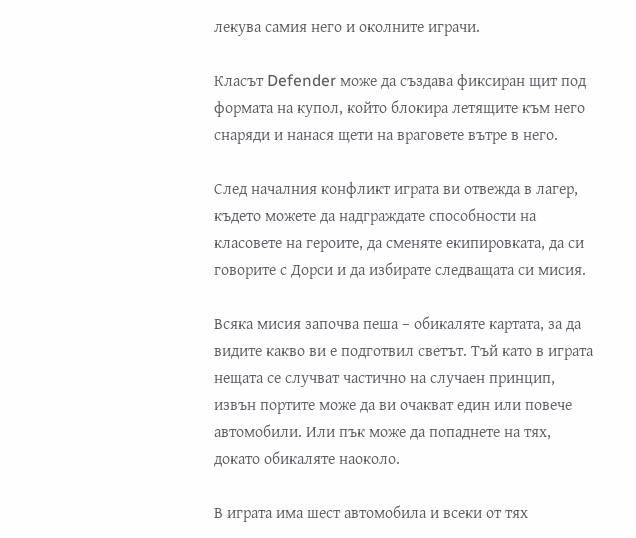лекува самия него и околните играчи.

Класът Defender може да създава фиксиран щит под формата на купол, който блокира летящите към него снаряди и нанася щети на враговете вътре в него.

След началния конфликт играта ви отвежда в лагер, където можете да надграждате способности на класовете на героите, да сменяте екипировката, да си говорите с Дорси и да избирате следващата си мисия.

Всяка мисия започва пеша – обикаляте картата, за да видите какво ви е подготвил светът. Тъй като в играта нещата се случват частично на случаен принцип, извън портите може да ви очакват един или повече автомобили. Или пък може да попаднете на тях, докато обикаляте наоколо.

В играта има шест автомобила и всеки от тях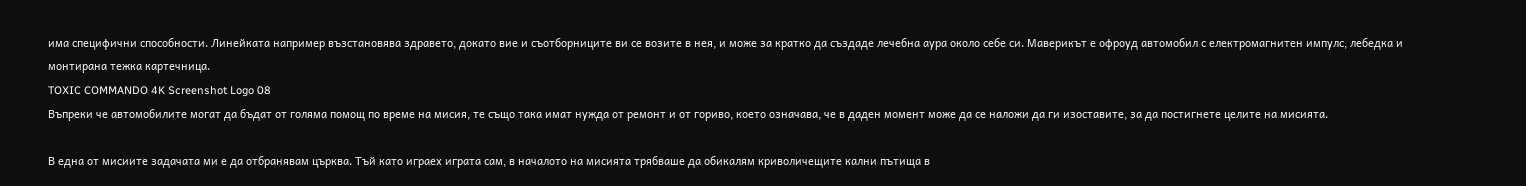има специфични способности. Линейката например възстановява здравето, докато вие и съотборниците ви се возите в нея, и може за кратко да създаде лечебна аура около себе си. Маверикът е офроуд автомобил с електромагнитен импулс, лебедка и монтирана тежка картечница.
TOXIC COMMANDO 4K Screenshot Logo 08
Въпреки че автомобилите могат да бъдат от голяма помощ по време на мисия, те също така имат нужда от ремонт и от гориво, което означава, че в даден момент може да се наложи да ги изоставите, за да постигнете целите на мисията.

В една от мисиите задачата ми е да отбранявам църква. Тъй като играех играта сам, в началото на мисията трябваше да обикалям криволичещите кални пътища в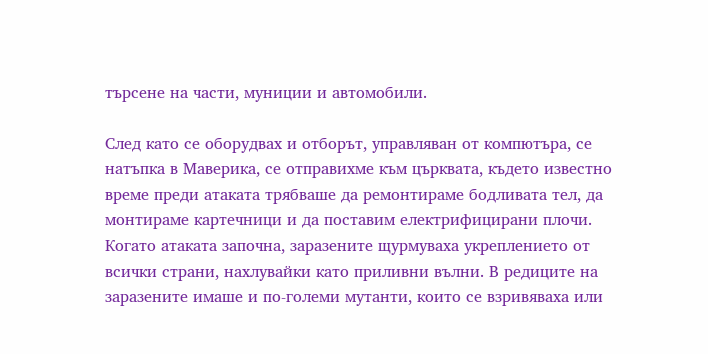търсене на части, муниции и автомобили.

След като се оборудвах и отборът, управляван от компютъра, се натъпка в Маверика, се отправихме към църквата, където известно време преди атаката трябваше да ремонтираме бодливата тел, да монтираме картечници и да поставим електрифицирани плочи. Когато атаката започна, заразените щурмуваха укреплението от всички страни, нахлувайки като приливни вълни. В редиците на заразените имаше и по-големи мутанти, които се взривяваха или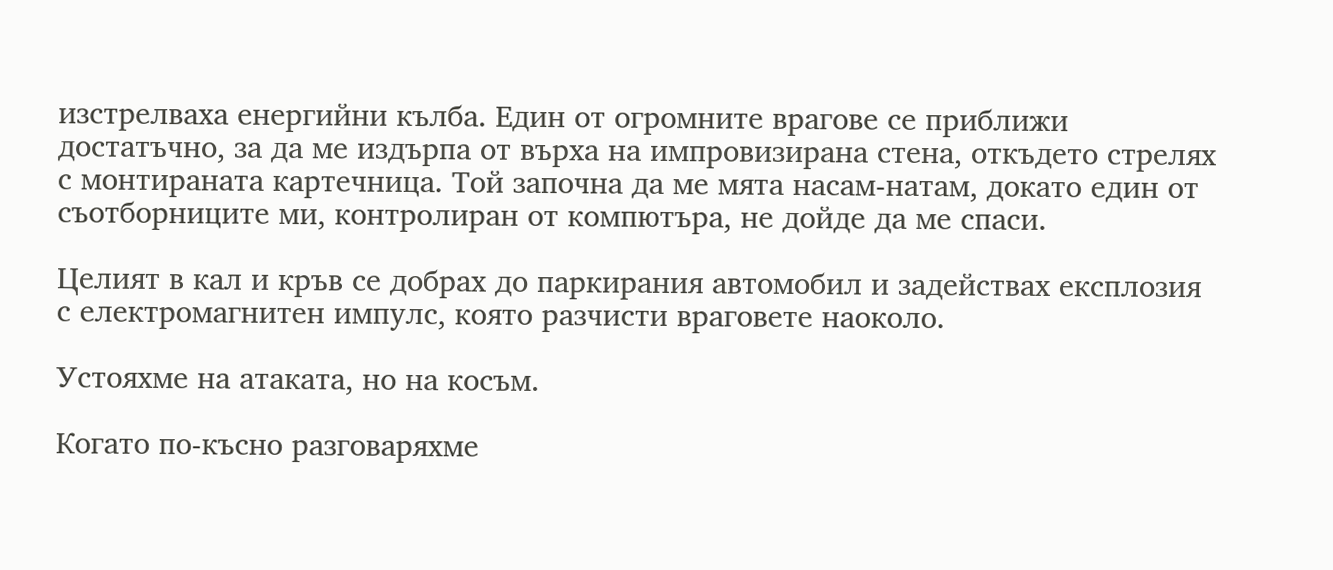изстрелваха енергийни кълба. Един от огромните врагове се приближи достатъчно, за да ме издърпа от върха на импровизирана стена, откъдето стрелях с монтираната картечница. Той започна да ме мята насам-натам, докато един от съотборниците ми, контролиран от компютъра, не дойде да ме спаси.

Целият в кал и кръв се добрах до паркирания автомобил и задействах експлозия с електромагнитен импулс, която разчисти враговете наоколо.

Устояхме на атаката, но на косъм.

Когато по-късно разговаряхме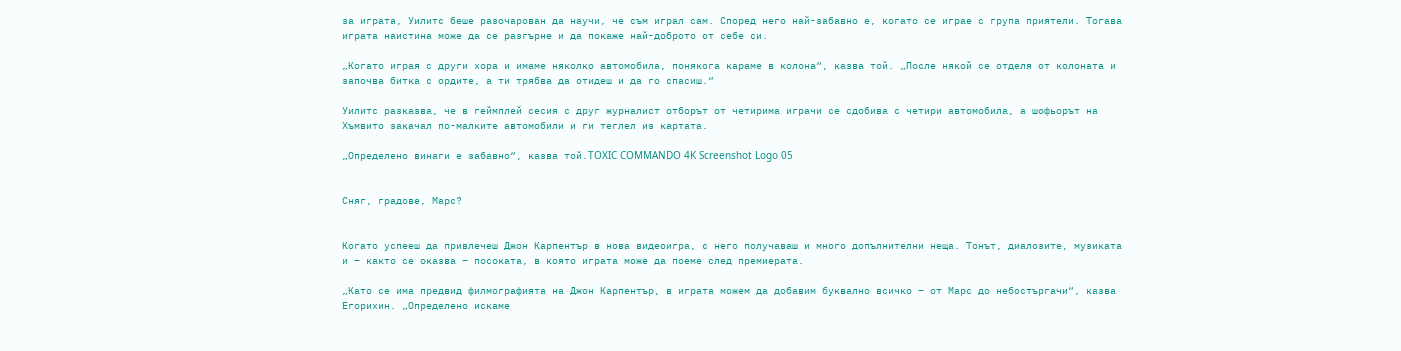за играта, Уилитс беше разочарован да научи, че съм играл сам. Според него най-забавно е, когато се играе с група приятели. Тогава играта наистина може да се разгърне и да покаже най-доброто от себе си.

„Когато играя с други хора и имаме няколко автомобила, понякога караме в колона“, казва той. „После някой се отделя от колоната и започва битка с ордите, а ти трябва да отидеш и да го спасиш.“

Уилитс разказва, че в геймплей сесия с друг журналист отборът от четирима играчи се сдобива с четири автомобила, а шофьорът на Хъмвито закачал по-малките автомобили и ги теглел из картата.

„Определено винаги е забавно“, казва той.TOXIC COMMANDO 4K Screenshot Logo 05


Сняг, градове, Марс?


Когато успееш да привлечеш Джон Карпентър в нова видеоигра, с него получаваш и много допълнителни неща. Тонът, диалозите, музиката и – както се оказва – посоката, в която играта може да поеме след премиерата.

„Като се има предвид филмографията на Джон Карпентър, в играта можем да добавим буквално всичко – от Марс до небостъргачи“, казва Егорихин. „Определено искаме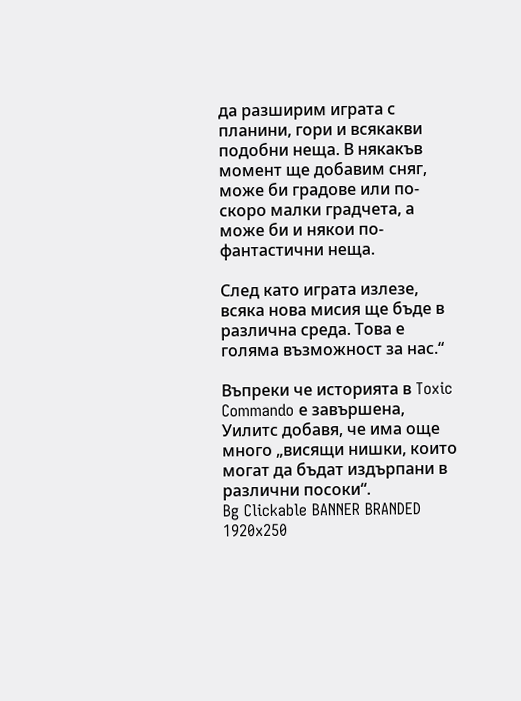да разширим играта с планини, гори и всякакви подобни неща. В някакъв момент ще добавим сняг, може би градове или по-скоро малки градчета, а може би и някои по-фантастични неща.

След като играта излезе, всяка нова мисия ще бъде в различна среда. Това е голяма възможност за нас.“

Въпреки че историята в Toxic Commando е завършена, Уилитс добавя, че има още много „висящи нишки, които могат да бъдат издърпани в различни посоки“.
Bg Clickable BANNER BRANDED 1920x250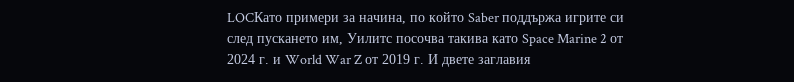LOCКато примери за начина, по който Saber поддържа игрите си след пускането им, Уилитс посочва такива като Space Marine 2 от 2024 г. и World War Z от 2019 г. И двете заглавия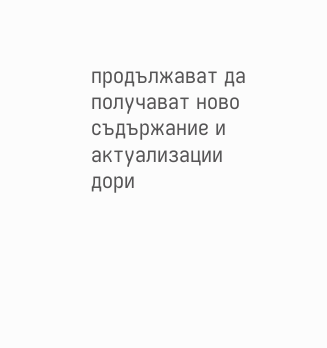продължават да получават ново съдържание и актуализации дори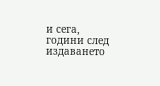и сега, години след издаването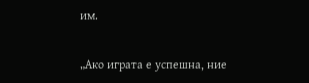им.

„Ако играта е успешна, ние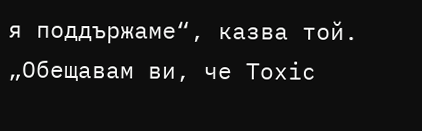я поддържаме“, казва той. „Обещавам ви, че Toxic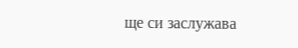ще си заслужава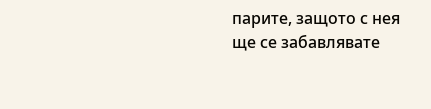парите, защото с нея ще се забавлявате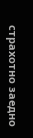страхотно заедно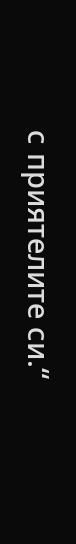с приятелите си.“